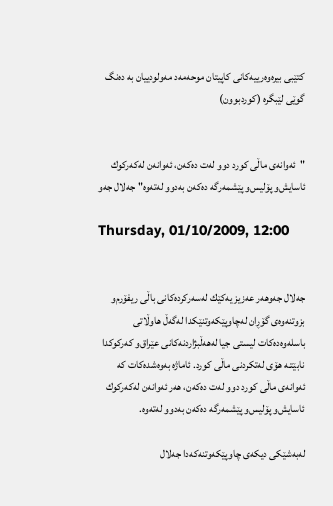کتێبی بیرەوەرییەکانی کاپیتان موحەمەد مەولودییان بە دەنگ گوێی لێبگرە (کوردبوون)


"ئه‌وانه‌ی ماڵی كورد دوو له‌ت ده‌كه‌ن، ئه‌وانه‌ن له‌كه‌ركوك ئاسایش‌و پۆلیس‌و پێشمه‌رگه‌ ده‌كه‌ن به‌دوو له‌ته‌وه‌" جه‌لال جه‌و

Thursday, 01/10/2009, 12:00


جه‌لال جه‌وهه‌ر عه‌زیز یه‌كێك له‌سه‌ركرده‌كانی‌ باڵی‌ ریفۆرم‌و بزوتنه‌وه‌ی‌ گۆڕان له‌چاوپێكه‌وتنێكدا له‌گه‌ڵ هاوڵاتی‌ باسله‌وه‌ده‌كات لیستی‌ جیا له‌هه‌ڵبژاردنه‌كانی‌ عێراق‌و كه‌ركوكدا نابێتـه‌ هۆی‌ له‌تكردنی‌ ماڵی‌ كورد. ئاماژه‌ به‌وه‌شده‌كات كه‌ ئه‌وانه‌ی ماڵی كورد دوو له‌ت ده‌كه‌ن، هه‌ر ئه‌وانه‌ن له‌كه‌ركوك ئاسایش‌و پۆلیس‌و پێشمه‌رگه‌ ده‌كه‌ن به‌دوو له‌ته‌وه‌.

له‌به‌شێكی‌ دیكه‌ی‌ چاوپێكه‌وتنه‌كه‌دا جه‌لال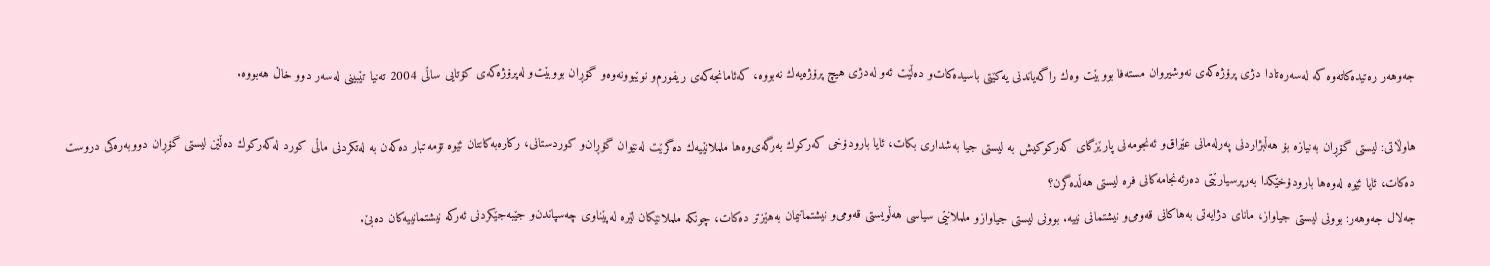جه‌وهه‌ر ره‌تیده‌كاته‌وه‌ كه‌ له‌سه‌ره‌تادا دژی‌ پرۆژه‌كه‌ی‌ نه‌وشیروان مسته‌فا بووبێت وه‌ك راگه‌یاندنی‌ یه‌كێتی‌ باسیده‌كات‌و ده‌ڵێت ئه‌و له‌دژی هیچ پرۆژه‌یه‌ك نه‌بووه‌، كه‌ئامانجه‌كه‌ی ریفورم‌و نوێبوونه‌وه‌‌و گۆڕان بووبێت‌و له‌پرۆژه‌كه‌ی‌ كۆتایی ساڵی‌ 2004 ته‌نیا تێبینی له‌سه‌ر دوو خاڵ هه‌بووه‌.

هاوڵاتی: لیستی گۆڕان به‌نیازه‌ بۆ هه‌ڵبژاردنی په‌رله‌مانی عێراق‌و ئه‌نجومه‌نی پارێزگای كه‌ركوكیش به‌ لیستی جیا به‌شداری بكات، ئایا بارودۆخی كه‌ركوك به‌رگه‌ی‌وه‌ها ململانێیه‌ك ده‌گرێت له‌نێوان گۆڕان‌و كوردستانی، ركاره‌به‌كانتان ئێوه‌ تۆمه‌تبار ده‌كه‌ن به‌ له‌تكردنی ماڵی كورد له‌كه‌ركوك ده‌ڵێن لیستی گۆڕان دووبه‌ره‌كی دروست ده‌كات، ئایا ئێوه‌ له‌وه‌ها بارودۆخێكدا به‌رپرسیارێتی ده‌رئه‌نجامه‌كانی فره‌ لیستی هه‌ڵده‌گرن؟
جه‌لال جه‌وهه‌ر: بوونی لیستی جیاواز، مانای دژایه‌تی به‌هاكانی قه‌ومی‌و نیشتمانی نییه‌. بوونی لیستی جیاواز‌و ململانێی سیاسی هه‌ڵویستی قه‌ومی‌و نیشتمانیمان به‌هێزتر ده‌كات، چونكه‌ ململانێكان لێره‌ له‌پێناوی چه‌سپاندن‌و جێبه‌جێكردنی ئه‌ركه‌ نیشتمانییه‌كان ده‌بێ‌.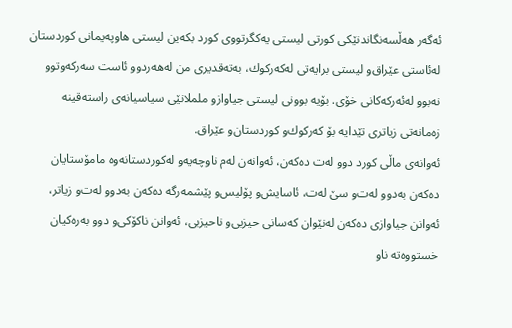ئه‌گه‌ر هه‌ڵسه‌نگاندنێكی كورتی لیستی یه‌كگرتووی كورد بكه‌ین لیستی هاوپه‌یمانی كوردستان له‌ئاستی عێراق‌و لیستی برایه‌تی له‌كه‌ركوك، به‌ته‌قدیری من له‌هه‌ردوو ئاست سه‌ركه‌وتوو نه‌بوو له‌ئه‌ركه‌كانی خۆی. بۆیه‌ بوونی لیستی جیاواز‌و ململانێی سیاسیانه‌ی راسته‌قینه‌ زه‌مانه‌تی زیاتری تێدایه‌ بۆ كه‌ركوك‌و كوردستان‌و عێراق.
ئه‌وانه‌ی ماڵی كورد دوو له‌ت ده‌كه‌ن، ئه‌وانه‌ن له‌م ناوچه‌یه‌‌و له‌كوردستانه‌وه‌ مامۆستایان ده‌كه‌ن به‌دوو له‌ت‌و سێ‌ له‌ت، ئاسایش‌و پۆلیس‌و پێشمه‌رگه‌ ده‌كه‌ن به‌دوو له‌ت‌و زیاتر، ئه‌وانن جیاوازی ده‌كه‌ن له‌نێوان كه‌سانی حیزبی‌و ناحیزبی، ئه‌وانن ناكۆكی‌و دوو به‌ره‌كیان خستووه‌ته‌ ناو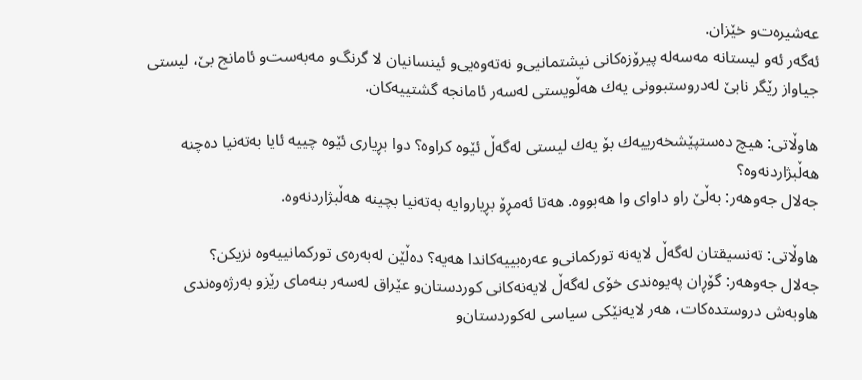عه‌شیره‌ت‌و خێزان.
ئه‌گه‌ر ئه‌و لیستانه‌ مه‌سه‌له‌ پیرۆزه‌كانی نیشتمانیی‌و نه‌ته‌وه‌یی‌و ئینسانیان لا گرنگ‌و مه‌به‌ست‌و ئامانج بێ‌، لیستی جیاواز رێگر نابێ‌ له‌دروستبوونی یه‌ك هه‌ڵویستی‌ له‌سه‌ر ئامانجه‌ گشتییه‌كان.

هاوڵاتی: هیچ ده‌ستپێشخه‌رییه‌ك بۆ یه‌ك لیستی له‌گه‌ڵ ئێوه‌ كراوه‌؟ دوا بڕیاری ئێوه‌ چییه‌ ئایا به‌ته‌نیا ده‌چنه‌ هه‌ڵبژاردنه‌وه‌؟
جه‌لال جه‌وهه‌ر: به‌ڵێ راو داوای ‌وا هه‌بووه‌. هه‌تا ئه‌مڕۆ بڕیار‌وایه‌ به‌ته‌نیا بچینه‌ هه‌ڵبژاردنه‌وه‌.

هاوڵاتی: ته‌نسیقتان له‌گه‌ڵ‌ لایه‌نه‌ توركمانی‌و عه‌ره‌بییه‌كاندا هه‌یه‌؟ ده‌ڵێن له‌به‌ره‌ی توركمانییه‌وه‌ نزیكن؟
جه‌لال جه‌وهه‌ر: گۆڕان په‌یوه‌ندی خۆی له‌گه‌ڵ‌ لایه‌نه‌كانی كوردستان‌و عێراق له‌سه‌ر بنه‌مای رێز‌و به‌رژه‌وه‌ندی هاوبه‌ش دروستده‌كات، هه‌ر لایه‌نێكی سیاسی له‌كوردستان‌و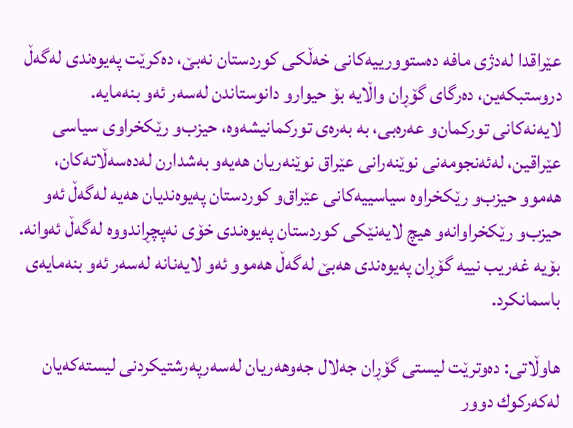عێراقدا له‌دژی مافه‌ ده‌ستوورییه‌كانی خه‌ڵكی كوردستان نه‌بێ‌، ده‌كرێت په‌یوه‌ندی له‌گه‌ڵ‌ دروستبكه‌ین، ده‌رگای گۆڕان ‌واڵایه‌ بۆ حیوار‌و دانوستاندن له‌سه‌ر ئه‌و بنه‌مایه‌.
لایه‌نه‌كانی توركمان‌و عه‌ره‌بی، به‌ به‌ره‌ی توركمانیشه‌وه‌، حیزب‌و رێكخراوی سیاسی عێراقین، له‌ئه‌نجومه‌نی نوێنه‌رانی عێراق نوێنه‌ریان هه‌یه‌‌و به‌شدارن له‌ده‌سه‌ڵاته‌كان، هه‌موو حیزب‌و رێكخراوه‌ سیاسییه‌كانی عێراق‌و كوردستان په‌یوه‌ندیان هه‌یه‌ له‌گه‌ڵ‌ ئه‌و حیزب‌و رێكخراوانه‌‌و هیچ لایه‌نێكی كوردستان په‌یوه‌ندی خۆی نه‌پچڕاندووه‌ له‌گه‌ڵ‌ ئه‌وانه‌. بۆیه‌ غه‌ریب نییه‌ گۆڕان په‌یوه‌ندی هه‌بێ‌ له‌گه‌ڵ‌ هه‌موو ئه‌و لایه‌نانه‌ له‌سه‌ر ئه‌و بنه‌مایه‌ی باسمانكرد.

هاوڵاتی: ده‌وترێت لیستی گۆڕان جه‌لال جه‌وهه‌ریان له‌سه‌رپه‌رشتیكردنی لیسته‌كه‌یان له‌كه‌ركوك دوور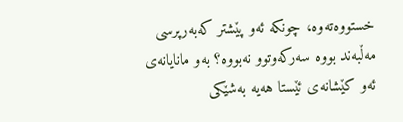خستووه‌ته‌وه‌، چونكه‌ ئه‌و پێشتر كه‌به‌رپرسی مه‌ڵبه‌ند بووه‌ سه‌ركه‌وتوو نه‌بووه‌؟ به‌و مانایانه‌ی ئه‌و كێشانه‌ی ئێستا هه‌یه‌ به‌شێكی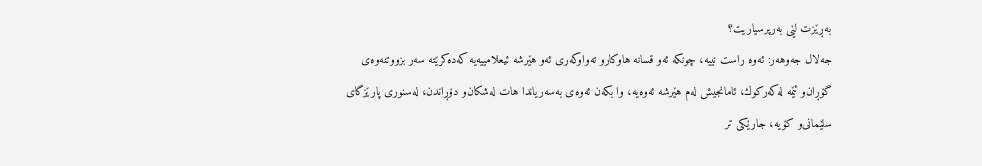به‌ڕێزت لێی به‌رپرسیاریت؟
جه‌لال جه‌وهه‌ر: ئه‌وه‌ راست نییه‌، چونكه‌ ئه‌و قسانه‌ هاوكار‌و ته‌واوكه‌ری ئه‌و هێرشه‌ ئیعلامییه‌یه‌ كه‌ده‌كرێته‌ سه‌ر بز‌ووتنه‌وه‌ی گۆڕان‌و ئێمه‌ له‌كه‌ركوك، ئامانجیش له‌م هێرشه‌ ئه‌وه‌یه‌، ‌وا بكه‌ن ئه‌وه‌ی به‌سه‌ریاندا هات له‌شكان‌و دۆڕاندن، له‌سنوری پارێزگای سلێمانی‌و كۆیه‌، جارێكی تر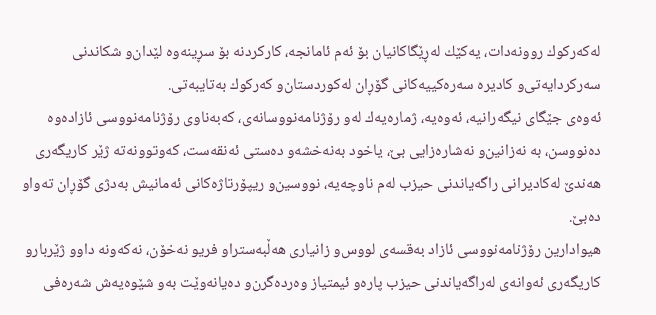له‌كه‌ركوك روونه‌دات، یه‌كێك له‌ڕێگاكانیان بۆ ئه‌م ئامانجه‌، كاركردنه‌ بۆ سڕینه‌وه‌ لێدان‌و شكاندنی سه‌ركردایه‌تی‌و كادیره‌ سه‌ره‌كییه‌كانی گۆڕان له‌كوردستان‌و كه‌ركوك به‌تایبه‌تی.
ئه‌وه‌ی جێگای نیگه‌رانیه‌، ئه‌وه‌یه‌، ژماره‌یه‌ك له‌و رۆژنامه‌نووسانه‌ی، كه‌به‌ناوی رۆژنامه‌نووسی ئازاده‌وه‌ ده‌نووسن، به‌ نه‌زانین‌و نه‌شاره‌زایی بێ‌، یاخود به‌نه‌خشه‌‌و ده‌ستی ئه‌نقه‌ست، كه‌وتوونه‌ته‌ ژێر كاریگه‌ری هه‌ندێ‌ له‌كادیرانی راگه‌یاندنی حیزب له‌م ناوچه‌یه‌، نووسین‌و ریپۆرتاژه‌كانی ئه‌مانیش به‌دژی گۆڕان ته‌واو ده‌بێ‌.
هیوادارین رۆژنامه‌نووسی ئازاد به‌قسه‌ی لووس‌و زانیاری هه‌ڵبه‌ستراو فریو نه‌خۆن، نه‌كه‌ونه‌ داو‌و ژێربار‌و كاریگه‌ری ئه‌وانه‌ی له‌راگه‌یاندنی حیزب پاره‌و ئیمتیاز ‌وه‌رده‌گرن‌و ده‌یانه‌وێت به‌و شێوه‌یه‌ش شه‌ره‌فی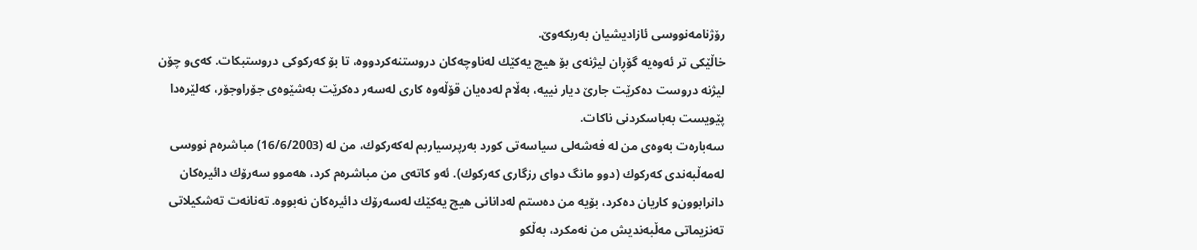رۆژنامه‌نووسی ئازادیشیان به‌ربكه‌وێ‌.
خاڵێكی تر ئه‌وه‌یه‌ گۆڕان لیژنه‌ی بۆ هیچ یه‌كێك له‌ناوچه‌كان دروستنه‌كردووه‌، تا بۆ كه‌ركوكی دروستبكات. كه‌ی‌و چۆن لیژنه‌ دروست ده‌كرێت جارێ‌ دیار نییه‌، به‌ڵام له‌ده‌یان قۆڵه‌وه‌ كاری له‌سه‌ر ده‌كرێت به‌شێوه‌ی جۆراوجۆر، كه‌لێره‌دا پێویست به‌باسكردنی ناكات.
سه‌باره‌ت به‌وه‌ی من له‌ فه‌شه‌لی سیاسه‌تی كورد به‌رپرسیاربم له‌كه‌ركوك، من له‌ (16/6/2003) مباشره‌م نووسی له‌مه‌ڵبه‌ندی كه‌ركوك (دوو مانگ دوای رزگاری كه‌ركوك). ئه‌و كاته‌ی من مباشره‌م كرد، هه‌موو سه‌رۆك دائیره‌كان دانرابوون‌و كاریان ده‌كرد، بۆیه‌ من ده‌ستم له‌دانانی هیچ یه‌كێك له‌سه‌رۆك دائیره‌كان نه‌بووه‌. ته‌نانه‌ت ته‌شكیلاتی ته‌نزیماتی مه‌ڵبه‌ندیش من نه‌مكرد، به‌ڵكو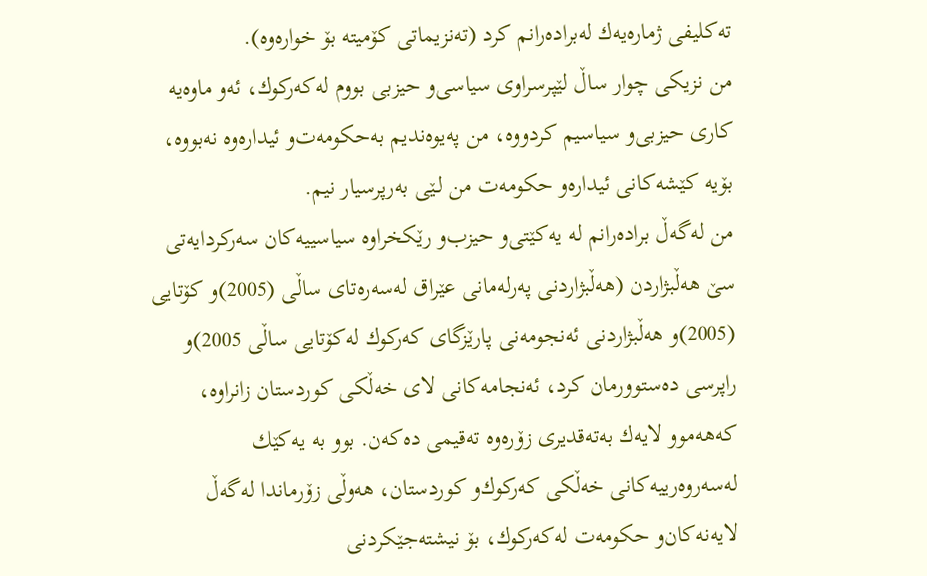ته‌كلیفی ژماره‌یه‌ك له‌براده‌رانم كرد (ته‌نزیماتی كۆمیته‌ بۆ خواره‌وه‌).
من نزیكی چوار ساڵ‌ لێپرسراوی سیاسی‌و حیزبی بووم له‌كه‌ركوك، ئه‌و ماوه‌یه‌ كاری حیزبی‌و سیاسیم كردووه‌، من په‌یوه‌ندیم به‌حكومه‌ت‌و ئیداره‌وه‌ نه‌بووه‌، بۆیه‌ كێشه‌كانی ئیداره‌‌و حكومه‌ت من لـێی به‌رپرسیار نیم.
من له‌گه‌ڵ‌ براده‌رانم له‌ یه‌كێتی‌و حیزب‌و رێكخراوه‌ سیاسییه‌كان سه‌ركردایه‌تی سێ‌ هه‌ڵبژاردن (هه‌ڵبژاردنی په‌رله‌مانی عێراق له‌سه‌ره‌تای ساڵی (2005)و كۆتایی (2005)و هه‌ڵبژاردنی ئه‌نجومه‌نی پارێزگای كه‌ركوك له‌كۆتایی ساڵی 2005)و راپرسی ده‌ستوورمان كرد، ئه‌نجامه‌كانی لای خه‌ڵكی كوردستان زانراوه‌، كه‌هه‌موو لایه‌ك به‌ته‌قدیری زۆره‌وه‌ ته‌قیمی ده‌كه‌ن. بوو به‌ یه‌كێك له‌سه‌روه‌رییه‌كانی خه‌ڵكی كه‌ركوك‌و كوردستان، هه‌وڵی زۆرماندا له‌گه‌ڵ‌ لایه‌نه‌كان‌و حكومه‌ت له‌كه‌ركوك، بۆ نیشته‌جێكردنی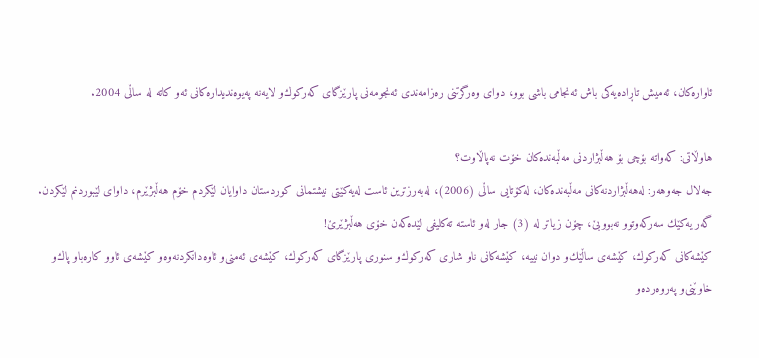ئاواره‌كان، ئه‌میش تاڕاده‌یه‌كی باش ئه‌نجامی باشی بوو، دوای ‌وه‌رگرتنی ره‌زامه‌ندی ئه‌نجومه‌نی پارێزگای كه‌ركوك‌و لایه‌نه‌ په‌یوه‌ندیداره‌كانی ئه‌و كاته‌ له‌ ساڵی 2004.

هاوڵاتی: كه‌واته‌ بۆچی بۆ هه‌ڵبژاردنی مه‌ڵبه‌نده‌كان خۆت نه‌پاڵاوت؟
جه‌لال جه‌وهه‌ر: له‌هه‌ڵبژاردنه‌كانی مه‌ڵبه‌نده‌كان، له‌كۆتایی ساڵی (2006)، له‌به‌رزترین ئاست له‌یه‌كێتی نیشتمانی كوردستان داوایان لێكردم خۆم هه‌ڵبژێرم، داوای لێبوردنم لێكردن. گه‌ر یه‌كێك سه‌ركه‌وتوو نه‌بووبێ‌، چۆن زیاتر له‌ (3) جار له‌و ئاسته‌ ته‌كلیفی لێده‌كه‌ن خۆی هه‌ڵبژێرێ‌!
كێشه‌كانی كه‌ركوك، كێشه‌ی ساڵێك‌و دوان نییه‌، كێشه‌كانی ناو شاری كه‌ركوك‌و سنوری پارێزگای كه‌ركوك، كێشه‌ی ئه‌منی‌و ئاوه‌دانكردنه‌وه‌و كێشه‌ی ئاوو كاره‌با‌و پاك‌و خاوێنی‌و په‌روه‌رده‌و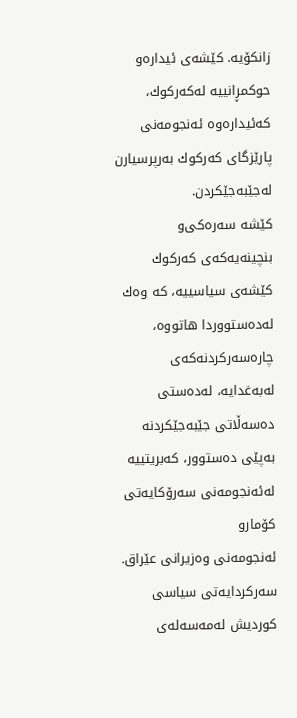زانكۆیه‌. كێشه‌ی ئیداره‌‌و حوكمڕانییه‌ له‌كه‌ركوك، كه‌ئیداره‌وه‌ ئه‌نجومه‌نی پارێزگای كه‌ركوك به‌رپرسیارن له‌جێبه‌جێكردن.
كێشه‌ سه‌ره‌كی‌و بنچینه‌یه‌كه‌ی كه‌ركوك كێشه‌ی سیاسییه‌، كه‌ وه‌ك له‌ده‌ستووردا هاتووه‌، چاره‌سه‌ركردنه‌كه‌ی له‌به‌غدایه‌، له‌ده‌ستی ده‌سه‌ڵاتی جێبه‌جێكردنه‌ به‌پێی ده‌ستوور، كه‌بریتییه‌ له‌ئه‌نجومه‌نی سه‌رۆكایه‌تی كۆمار‌و ئه‌نجومه‌نی ‌وه‌زیرانی عێراق.
سه‌ركردایه‌تی سیاسی كوردیش له‌مه‌سه‌له‌ی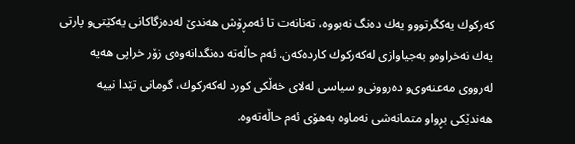كه‌ركوك یه‌كگرتوو‌و یه‌ك ده‌نگ نه‌بووه‌، ته‌نانه‌ت تا ئه‌مڕۆش هه‌ندێ‌ له‌ده‌زگاكانی یه‌كێتی‌‌و پارتی‌ یه‌ك نه‌خراوه‌‌و به‌جیاوازی له‌كه‌ركوك كارده‌كه‌ن. ئه‌م حاڵه‌ته‌ ده‌نگدانه‌وه‌ی زۆر خراپی هه‌یه‌ له‌رووی مه‌عنه‌وی‌و ده‌روونی‌و سیاسی له‌لای خه‌ڵكی كورد له‌كه‌ركوك، گومانی تێدا نییه‌ هه‌ندێكی بڕواو متمانه‌شی نه‌ماوه‌ به‌هۆی ئه‌م حاڵه‌ته‌وه‌.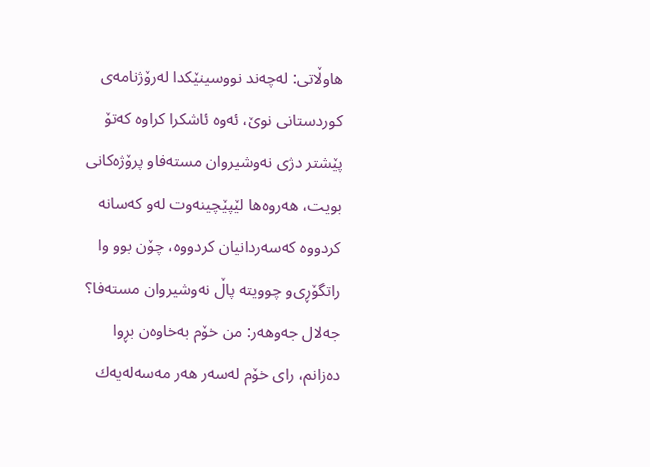هاوڵاتی‌: له‌چه‌ند نووسینێكدا له‌رۆژنامه‌ی كوردستانی نوێ‌، ئه‌وه‌ ئاشكرا كراوه‌ كه‌تۆ پێشتر دژی نه‌وشیروان مسته‌فا‌و پرۆژه‌كانی بویت، هه‌روه‌ها لێپێچینه‌وت له‌و كه‌سانه‌ كردووه‌ كه‌سه‌ردانیان كردووه‌، چۆن بوو ‌وا راتگۆڕی‌و چوویته‌ پاڵ‌ نه‌وشیروان مسته‌فا؟
جه‌لال جه‌وهه‌ر: من خۆم به‌خاوه‌ن بڕوا ده‌زانم، رای خۆم له‌سه‌ر هه‌ر مه‌سه‌له‌یه‌ك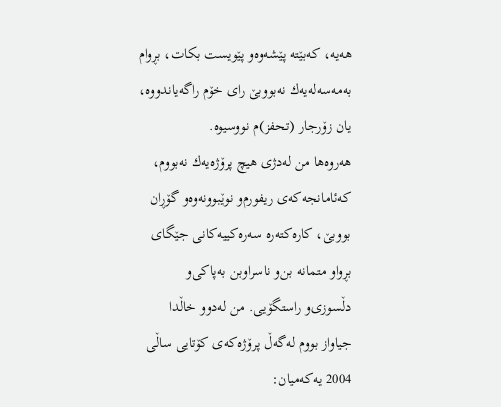هه‌یه‌، كه‌بێته‌ پێشه‌وه‌‌و پێویست بكات، بڕوام به‌مه‌سه‌له‌یه‌ك نه‌بووبێ‌ رای خۆم راگه‌یاندووه‌، یان زۆرجار (تحفز)م نووسیوه‌.
هه‌روه‌ها من له‌دژی هیچ پرۆژه‌یه‌ك نه‌بووم، كه‌ئامانجه‌كه‌ی ریفورم‌و نوێبوونه‌وه‌‌و گۆڕان بووبێ‌، كاره‌كته‌ره‌ سه‌ره‌كییه‌كانی جێگای بڕوا‌و متمانه‌ بن‌و ناسراوبن به‌پاكی‌و دڵسوزی‌و راستگۆیی. من له‌دوو خاڵدا جیاواز بووم له‌گه‌ڵ‌ پرۆژه‌كه‌ی كۆتایی ساڵی 2004 یه‌كه‌میان: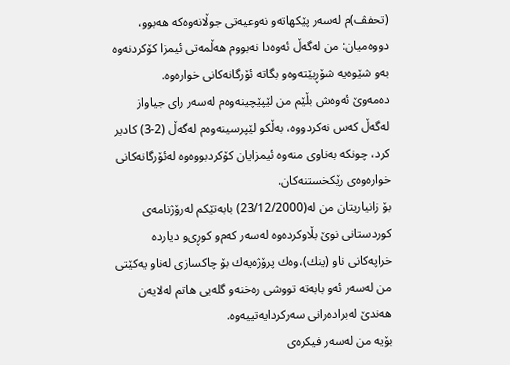(تحفڤ)م له‌سه‌ر پێكهاته‌‌و نه‌وعیه‌تی جوڵانه‌وه‌كه‌ هه‌بوو، دووه‌میان: من له‌گه‌ڵ‌ ئه‌وه‌دا نه‌بووم هه‌ڵمه‌تی ئیمزا كۆكردنه‌وه‌ به‌و شێوه‌یه‌ شۆڕبێته‌وه‌‌و بگاته‌ ئۆرگانه‌كانی خواره‌وه‌.
ده‌مه‌وێ ئه‌وه‌ش بڵێم من لێپێچینه‌وه‌م له‌سه‌ر رای جیاواز له‌گه‌ڵ‌ كه‌س نه‌كردووه‌، به‌ڵكو لێپرسینه‌وه‌م له‌گه‌ڵ‌ (2-3) كادیر كرد، چونكه‌ به‌ناوی منه‌وه‌ ئیمزایان كۆكردبووه‌وه‌ له‌ئۆرگانه‌كانی خواره‌وه‌ی رێكخستنه‌كان.
بۆ زانیاریتان من له‌(23/12/2000) بابه‌تێكم له‌رۆژنامه‌ی كوردستانی نوێ‌ بڵاوكرده‌وه‌ له‌سه‌ر كه‌م‌و كوڕی‌و دیارده‌ خراپه‌كانی ناو (ینك)،‌وه‌ك پرۆژه‌یه‌ك بۆ چاكسازی له‌ناو یه‌كێتی‌ من له‌سه‌ر ئه‌و بابه‌ته‌ تووشی ره‌خنه‌‌و گله‌یی هاتم له‌لایه‌ن هه‌ندێ‌ له‌براده‌رانی سه‌ركردایه‌تییه‌وه‌.
بۆیه‌ من له‌سه‌ر فیكره‌ی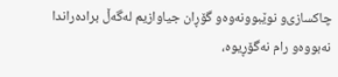چاكسازی‌و نوێبوونه‌وه‌‌و گۆڕان جیاوازیم له‌گه‌ڵ‌ براده‌راندا نه‌بووه‌‌و رام نه‌گۆڕیوه‌،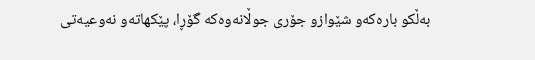به‌ڵكو باره‌كه‌‌و شێواز‌و جۆری جوڵانه‌وه‌كه‌ گۆڕا، پێكهاته‌‌و نه‌وعیه‌تی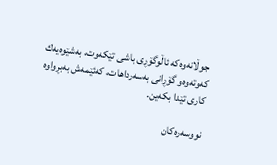جوڵانه‌وه‌كه‌ ئاڵوگۆڕی باشی تێكه‌وت، به‌شێوه‌یه‌ك كه‌وته‌وه‌‌و گۆڕانی به‌سه‌رداهات، كه‌ئێمه‌ش به‌بڕواوه‌ كاری تێدا بكه‌ین.

نووسەرەکان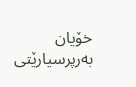خۆیان بەرپرسیارێتی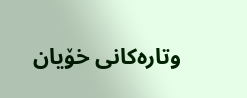وتارەکانی خۆیان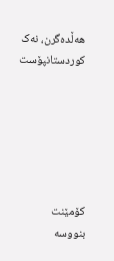هەڵدەگرن، نەک کوردستانپۆست






کۆمێنت بنووسە